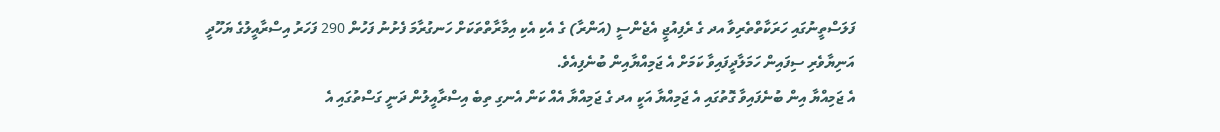ފަލަސްތީނުގައި ހަރަކާތްތެރިވާ އދ ގެ ރެފިއުޖީ އެޖެންސީ (އަންރާ) ގެ އެކި އެކި އިމާރާތްތަކަށް ހަނގުރާމަ ފެށުނު ފަހުން 290 ފަހަރު އިސްރާއީލުގެ ޔަހޫދީ އަނިޔާވެރި ސިފައިން ހަމަލާދީފައިވާ ކަމަށް އެ ޖަމިއްޔާއިން ބުނެފިއެވެ.
އެ ޖަމިއްޔާ އިން ބުނެފައިވާ ގޮތުގައި އެ ޖަމިއްޔާ އަކީ އދ ގެ ޖަމިއްޔާ އެއް ކަން އެނގި ތިބެ އިސްރާއީލުން ދަނީ ގަސްތުގައި އެ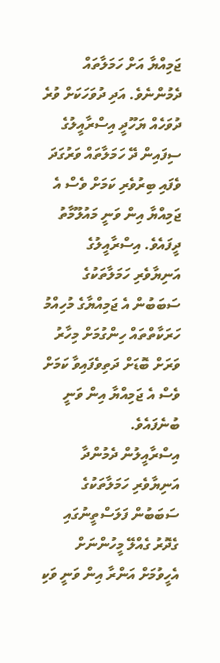ޖަމިއްޔާ އަށް ހަމަލާތައް ދެމުންނެވެ. އަދި ދުވަހަކަށް ވުރެ ދުވަހެއް ޔަހޫދީ އިސްރާއީލުގެ ސިފައިން ދޭ ހަމަލާތައް ވަރުގަދަ ވެފައި ބިރުވެރި ކަމަށް ވެސް އެ ޖަމިއްޔާ އިން ވަނީ މައުލޫމާތު ދީފައެވެ. އިސްރާއީލުގެ އަނިޔާވެރި ހަމަލާތަކުގެ ސަބަބުން އެ ޖަމިއްޔާގެ މުހިއްމު ހަރަކާތްތައް ހިންގުމަށް މިހާރު ވަރަށް ބޮޑަށް ދަތިވެފައިވާ ކަމަށް ވެސް އެ ޖަމިއްޔާ އިން ވަނީ ބުނެފައެވެ.
އިސްރާއީލުން ދެމުންދާ އަނިޔާވެރި ހަމަލާތަކުގެ ސަބަބުން ފަލަސްތީނުގައި ގެދޮރު ގެއްލޭ މީހުންނަށް އެހީވުމަށް އަންރާ އިން ވަނީ ވަކި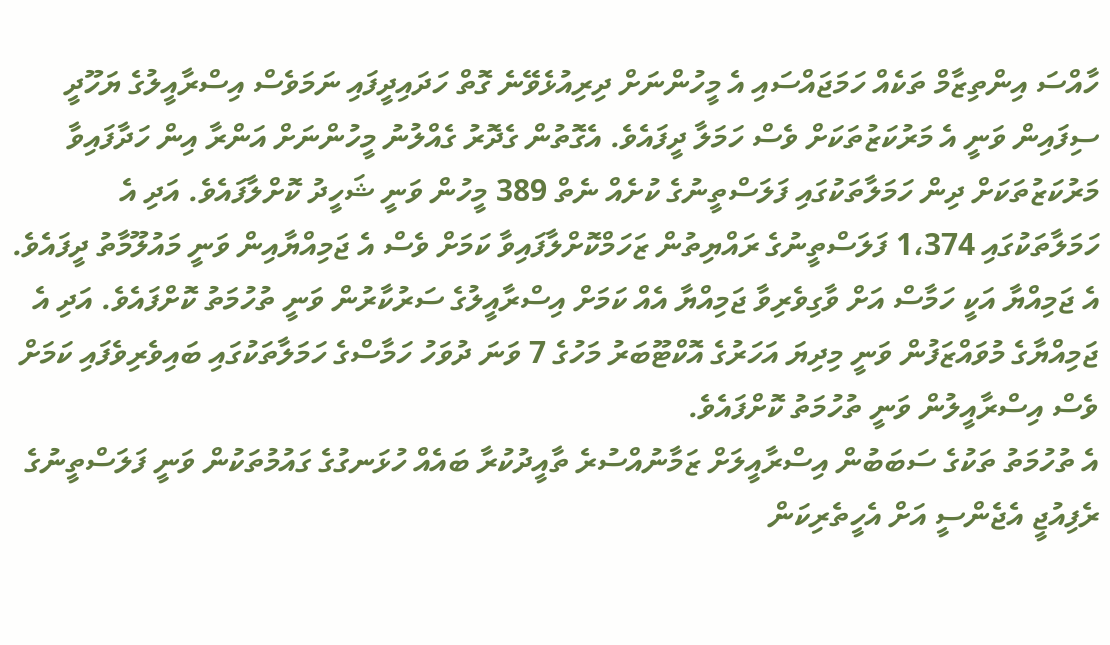ހާއްސަ އިންތިޒާމް ތަކެއް ހަމަޖައްސައި އެ މީހުންނަށް ދިރިއުޅެވޭނެ ގޮތް ހަދައިދީފައި ނަމަވެސް އިސްރާއީލުގެ ޔަހޫދީ ސިފައިން ވަނީ އެ މަރުކަޒުތަކަށް ވެސް ހަމަލާ ދީފައެވެ. އެގޮތުން ގެދޮރު ގެއްލުނު މީހުންނަށް އަންރާ އިން ހަދާފައިވާ މަރުކަޒުތަކަށް ދިން ހަމަލާތަކުގައި ފަލަސްތީނުގެ ކުށެއް ނެތް 389 މީހުން ވަނީ ޝަހީދު ކޮށްލާފައެވެ. އަދި އެ ހަމަލާތަކުގައި 1،374 ފަލަސްތީނުގެ ރައްޔިތުން ޒަހަމްކޮށްލާފައިވާ ކަމަށް ވެސް އެ ޖަމިއްޔާއިން ވަނީ މައުލޫމާތު ދީފައެވެ.
އެ ޖަމިއްޔާ އަކީ ހަމާސް އަށް ވާގިވެރިވާ ޖަމިއްޔާ އެއް ކަމަށް އިސްރާއީލުގެ ސަރުކާރުން ވަނީ ތުހުމަތު ކޮށްފައެވެ. އަދި އެ ޖަމިއްޔާގެ މުވައްޒަފުން ވަނީ މިދިޔަ އަހަރުގެ އޮކްޓޫބަރު މަހުގެ 7 ވަނަ ދުވަހު ހަމާސްގެ ހަމަލާތަކުގައި ބައިވެރިވެފައި ކަމަށް ވެސް އިސްރާއީލުން ވަނީ ތުހުމަތު ކޮށްފައެވެ.
އެ ތުހުމަތު ތަކުގެ ސަބަބުން އިސްރާއީލަށް ޒަމާނުއްސުރެ ތާއީދުކުރާ ބައެއް ހުޅަނގުގެ ގައުމުތަކުން ވަނީ ފަލަސްތީނުގެ ރެފިއުޖީ އެޖެންސީ އަށް އެހީތެރިކަން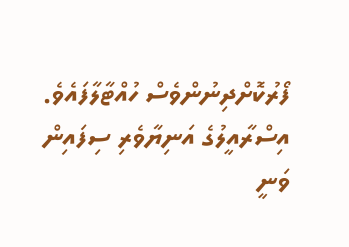ފޯރުކޮށްދިނުންވެސް ހުއްޓާލާފައެވެ.
އިސްރާއީލުގެ އަނިޔާވެރި ސިފައިން ވަނީ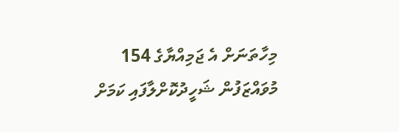މިހާތަނަށް އެ ޖަމިއްޔާގެ 154 މުވައްޒަފުން ޝަހީދުކޮށްލާފައި ކަމަށް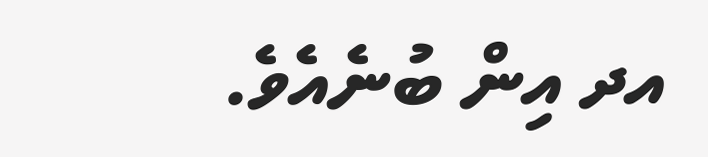އދ އިން ބުނެއެވެ.